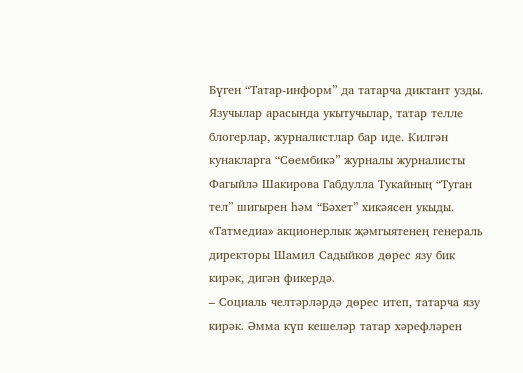Бүген “Татар-информ” да татарча диктант узды. Язучылар арасында укытучылар, татар телле блогерлар, журналистлар бар иде. Килгән кунакларга “Сөембикә” журналы журналисты Фагыйлә Шакирова Габдулла Тукайның “Туган тел” шигырен һәм “Бәхет” хикәясен укыды.
«Татмедиа» акционерлык җәмгыятенең генераль директоры Шамил Садыйков дөрес язу бик кирәк, дигән фикердә.
– Социаль челтәрләрдә дөрес итеп, татарча язу кирәк. Әмма күп кешеләр татар хәрефләрен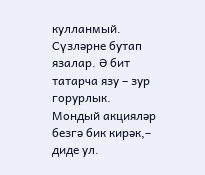кулланмый. Сүзләрне бутап язалар. Ә бит татарча язу – зур горурлык. Мондый акцияләр безгә бик кирәк,– диде ул.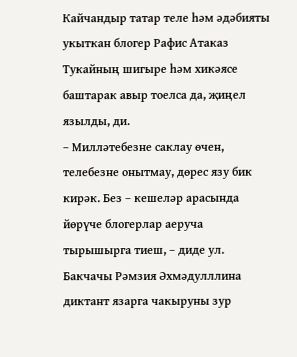Кайчандыр татар теле һәм әдәбияты укыткан блогер Рафис Атаказ Тукайның шигыре һәм хикәясе баштарак авыр тоелса да, җиңел язылды, ди.
– Милләтебезне саклау өчен, телебезне онытмау, дөрес язу бик кирәк. Без – кешеләр арасында йөрүче блогерлар аеруча тырышырга тиеш, – диде ул.
Бакчачы Рәмзия Әхмәдулллина диктант язарга чакыруны зур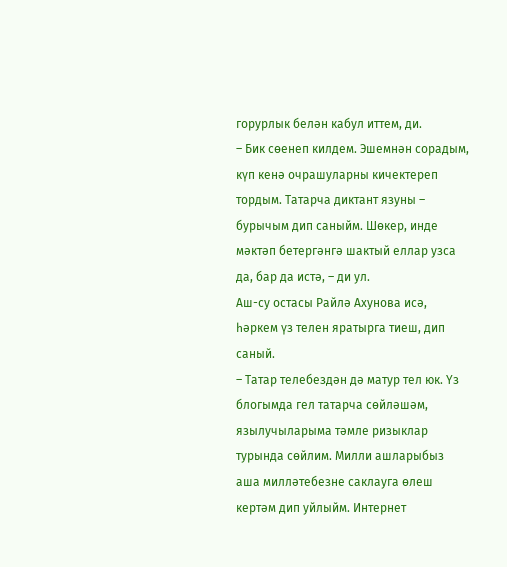горурлык белән кабул иттем, ди.
– Бик сөенеп килдем. Эшемнән сорадым, күп кенә очрашуларны кичектереп тордым. Татарча диктант язуны – бурычым дип саныйм. Шөкер, инде мәктәп бетергәнгә шактый еллар узса да, бар да истә, – ди ул.
Аш-су остасы Райлә Ахунова исә, һәркем үз телен яратырга тиеш, дип саный.
– Татар телебездән дә матур тел юк. Үз блогымда гел татарча сөйләшәм, язылучыларыма тәмле ризыклар турында сөйлим. Милли ашларыбыз аша милләтебезне саклауга өлеш кертәм дип уйлыйм. Интернет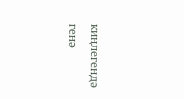киңлегендә генә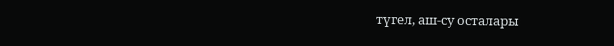түгел, аш-су осталары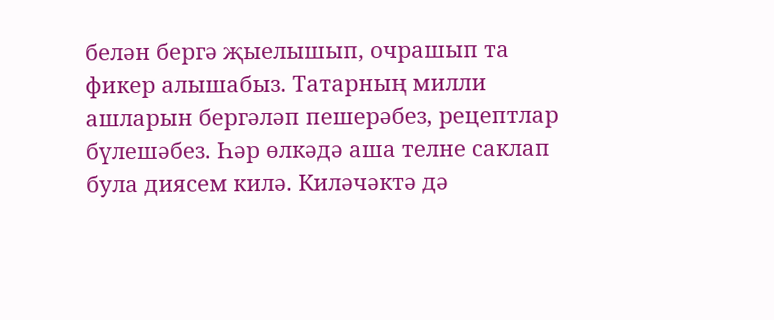белән бергә җыелышып, очрашып та фикер алышабыз. Татарның милли ашларын бергәләп пешерәбез, рецептлар бүлешәбез. Һәр өлкәдә аша телне саклап була диясем килә. Киләчәктә дә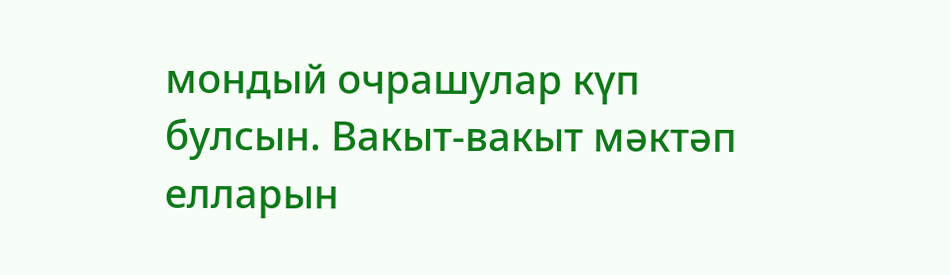мондый очрашулар күп булсын. Вакыт-вакыт мәктәп елларын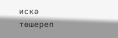искә төшереп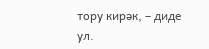тору кирәк, – диде ул.